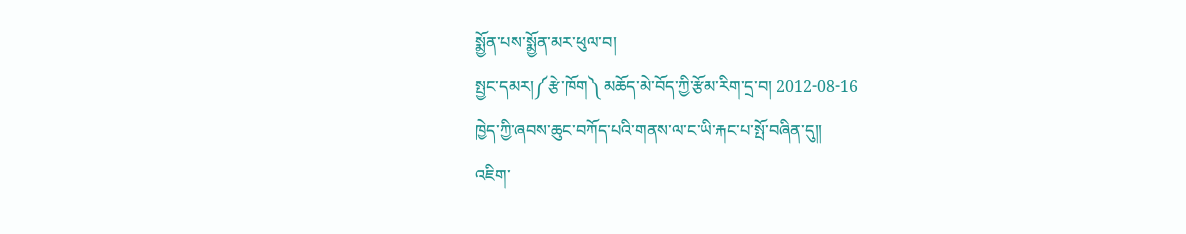སྨྱོན་པས་སྨྱོན་མར་ཕུལ་བ།
སྤྱང་དམར།༼རྩེ་ཁོག༽ མཆོད་མེ་བོད་ཀྱི་རྩོམ་རིག་དྲ་བ། 2012-08-16
ཁྱེད་ཀྱི་ཞབས་ཆུང་བཀོད་པའི་གནས་ལ་ང་ཡི་རྐང་པ་སྤོ་བཞིན་དུ།།
འཇིག་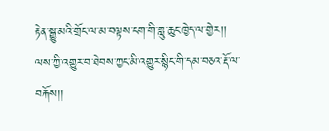རྟེན་སྒྱུ་མའི་གྲོང་ལ་མ་བལྟས་ངག་གི་གླུ་ཆུང་ཁྱེད་ལ་གྱེར།།
ལས་ཀྱི་འགྱུར་བ་ཐེབས་ཀྱང་མི་འགྱུར་སྙིང་གི་དམ་བཅའ་རྡོ་ལ་བརྐོས།།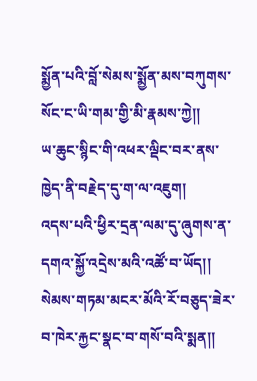སྨྱོན་པའི་བློ་སེམས་སྨྱོན་མས་བཀུགས་སོང་ང་ཡི་གམ་གྱི་མི་རྣམས་ཀྱེ།།
ཡ་ཆུང་སྙིང་གི་འཕར་ལྡིང་བར་ནས་ཁྱེད་ནི་བརྗེད་དུ་ག་ལ་འཇུག།
འདས་པའི་ཕྱིར་དྲན་ལམ་དུ་ཞུགས་ན་དགའ་སྐྱོ་འདྲེས་མའི་འཚོ་བ་ཡོད།།
སེམས་གཏམ་མངར་མོའི་རོ་བཅུད་ཟེར་བ་ཁེར་རྐྱང་སྣང་བ་གསོ་བའི་སྨན།།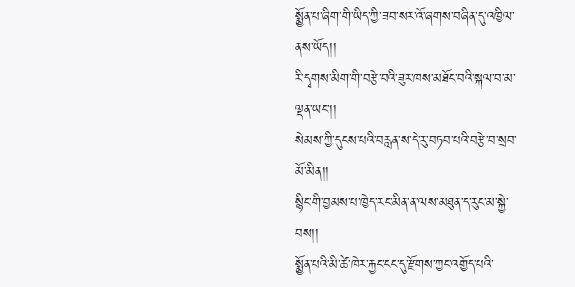སྨྱོན་པ་ཞིག་གི་ཡིད་ཀྱི་ཟབ་སར་འོ་ཞགས་བཞིན་དུ་འཁྱིལ་ནས་ཡོད།།
རི་དྭགས་མིག་གི་བརྩེ་བའི་ཟུར་ཁས་མཐོང་བའི་སྐལ་བ་མ་ལྡན་ཡང་།།
སེམས་ཀྱི་དུངས་པའི་བརླན་ས་དེ་རུ་བཏབ་པའི་བརྩེ་བ་སྲབ་མོ་མིན།།
སྙིང་གི་བྱམས་པ་ཁྱེད་རང་མིན་ན་ལས་མཐུན་ད་རུང་མ་སྐྱེ་བས།།
སྨྱོན་པའི་མི་ཚེ་ཁེར་རྐྱང་ངང་དུ་རྫོགས་ཀྱང་འགྱོད་པའི་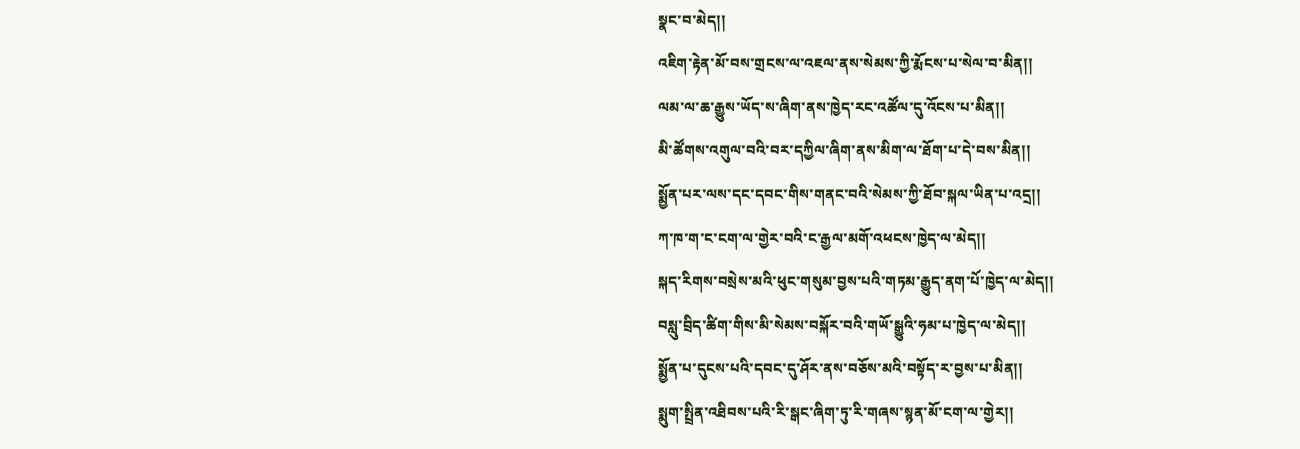སྣང་བ་མེད།།
འཇིག་རྟེན་མོ་བས་གྲངས་ལ་འཇལ་ནས་སེམས་ཀྱི་རྨོངས་པ་སེལ་བ་མིན།།
ལམ་ལ་ཆ་རྒྱུས་ཡོད་ས་ཞིག་ནས་ཁྱེད་རང་འཚོལ་དུ་འོངས་པ་མིན།།
མི་ཚོགས་འགུལ་བའི་བར་དཀྱིལ་ཞིག་ནས་མིག་ལ་ཐོག་པ་དེ་བས་མིན།།
སྨྱོན་པར་ལས་དང་དབང་གིས་གནང་བའི་སེམས་ཀྱི་ཐོབ་སྐལ་ཡིན་པ་འདྲ།།
ཀ་ཁ་ག་ང་ངག་ལ་གྱེར་བའི་ང་རྒྱལ་མགོ་འཕངས་ཁྱེད་ལ་མེད།།
སྐད་རིགས་བསྲེས་མའི་ཕུང་གསུམ་བྱས་པའི་གཏམ་རྒྱུད་ནག་པོ་ཁྱེད་ལ་མེད།།
བསླུ་བྲིད་ཚིག་གིས་མི་སེམས་བསྐོར་བའི་གཡོ་སྒྱུའི་ཧམ་པ་ཁྱེད་ལ་མེད།།
སྨྱོན་པ་དུངས་པའི་དབང་དུ་ཤོར་ནས་བཅོས་མའི་བསྟོད་ར་བྱས་པ་མིན།།
སྨུག་སྤྲིན་འཐིབས་པའི་རི་སྒང་ཞིག་ཏུ་རི་གཞས་སྙན་མོ་ངག་ལ་གྱེར།།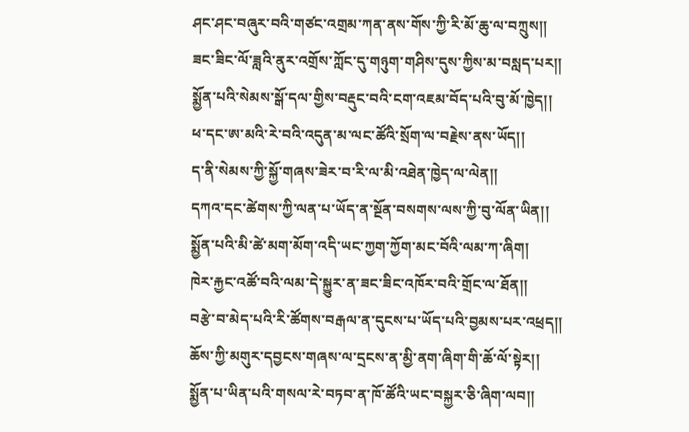ཤང་ཤང་བཞུར་བའི་གཙང་འགྲམ་ཀན་ནས་གོས་ཀྱི་རི་མོ་ཆུ་ལ་བཀྲུས།།
ཟང་ཟིང་ལོ་ཟླའི་ནུར་འགྲོས་ཀློང་དུ་གཉུག་གཤིས་དུས་ཀྱིས་མ་བསླད་པར།།
སྨྱོན་པའི་སེམས་སྒོ་དལ་གྱིས་བརྡུང་བའི་ངག་འཇམ་བོད་པའི་བུ་མོ་ཁྱེད།།
ཕ་དང་ཨ་མའི་རེ་བའི་འདུན་མ་ལང་ཚོའི་སྲོག་ལ་བརྗེས་ནས་ཡོད།།
ད་ནི་སེམས་ཀྱི་སྐྱོ་གཞས་ཟེར་བ་རི་ལ་མི་འཐེན་ཁྱེད་ལ་ལེན།།
དཀའ་དང་ཚེགས་ཀྱི་ལན་པ་ཡོད་ན་སྔོན་བསགས་ལས་ཀྱི་བུ་ལོན་ཡིན།།
སྨྱོན་པའི་མི་ཚེ་མག་མོག་འདི་ཡང་ཀྱག་ཀྱོག་མང་བོའི་ལམ་ཀ་ཞིག།
ཁེར་རྐྱང་འཚོ་བའི་ལམ་དེ་སྐྱུར་ན་ཟང་ཟིང་འཁོར་བའི་གྲོང་ལ་ཐོན།།
བརྩེ་བ་མེད་པའི་རི་ཚོགས་བརྒལ་ན་དུངས་པ་ཡོད་པའི་བྱམས་པར་འཕྲད།།
ཆོས་ཀྱི་མགུར་དབྱངས་གཞས་ལ་དྲངས་ན་མྱི་ནག་ཞིག་གི་ཆོ་ལོ་སྟེར།།
སྨྱོན་པ་ཡིན་པའི་གསལ་རེ་བཏབ་ན་ཁོ་ཚོའི་ཡང་བསྐྱར་ཅི་ཞིག་ལབ།།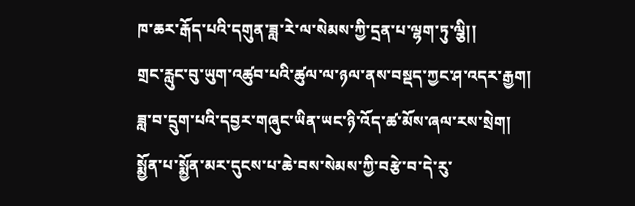ཁ་ཆར་རྒོད་པའི་དགུན་ཟླ་རེ་ལ་སེམས་ཀྱི་དྲན་པ་ལྷག་ཏུ་ལྕི།།
གྲང་རླུང་བུ་ཡུག་འཚུབ་པའི་ཚུལ་ལ་ཉལ་ནས་བསྡད་ཀྱང་ཤ་འདར་རྒྱག།
ཟླ་བ་དྲུག་པའི་དབྱར་གཞུང་ཡིན་ཡང་ཉི་འོད་ཚ་མོས་ཞལ་རས་སྲེག།
སྨྱོན་པ་སྨྱོན་མར་དུངས་པ་ཆེ་བས་སེམས་ཀྱི་བརྩེ་བ་དེ་རུ་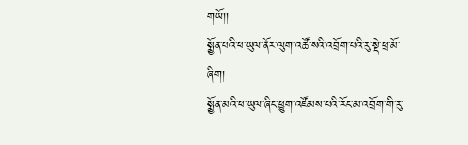གཡོ།།
སྨྱོན་པའི་ཕ་ཡུལ་ནོར་ལུག་འཚོ་སའི་འབྲོག་པའི་རུ་སྡེ་ཕྲ་མོ་ཞིག།
སྨྱོན་མའི་ཕ་ཡུལ་ཞིང་ཕྱུག་འཛོམས་པའི་རོང་མ་འབྲོག་གི་རུ་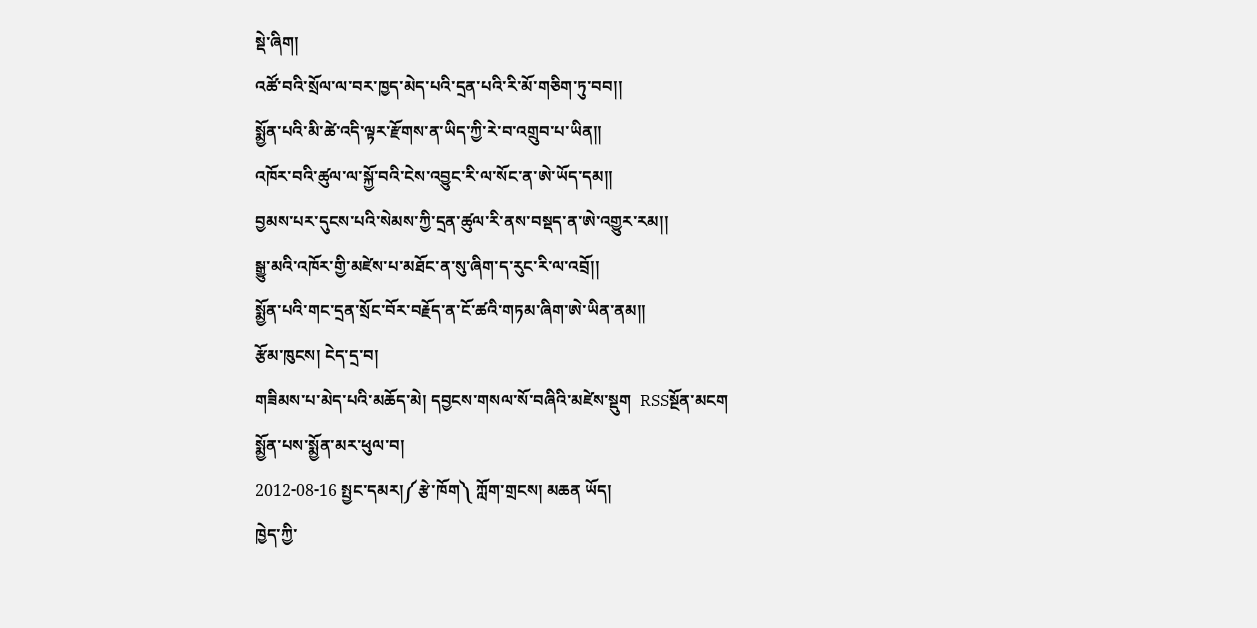སྡེ་ཞིག།
འཚོ་བའི་སྲོལ་ལ་བར་ཁྱད་མེད་པའི་དྲན་པའི་རི་མོ་གཅིག་ཏུ་བབ།།
སྨྱོན་པའི་མི་ཚེ་འདི་ལྟར་རྫོགས་ན་ཡིད་ཀྱི་རེ་བ་འགྲུབ་པ་ཡིན།།
འཁོར་བའི་ཚུལ་ལ་སྐྱོ་བའི་ངེས་འབྱུང་རི་ལ་སོང་ན་ཨེ་ཡོད་དམ།།
བྱམས་པར་དུངས་པའི་སེམས་ཀྱི་དྲན་ཚུལ་རི་ནས་བསྡད་ན་ཨེ་འགྱུར་རམ།།
སྒྱུ་མའི་འཁོར་གྱི་མཛེས་པ་མཐོང་ན་སུ་ཞིག་ད་རུང་རི་ལ་འབྲོ།།
སྨྱོན་པའི་གང་དྲན་སྲོང་བོར་བརྗོད་ན་ངོ་ཚའི་གཏམ་ཞིག་ཨེ་ཡིན་ནམ།།
རྩོམ་ཁུངས། ངེད་དྲ་བ།
གཟིམས་པ་མེད་པའི་མཆོད་མེ། དབྱངས་གསལ་སོ་བཞིའི་མཛེས་སྡུག  RSSསྔོན་མངག
སྨྱོན་པས་སྨྱོན་མར་ཕུལ་བ།
2012-08-16 སྤྱང་དམར།༼རྩེ་ཁོག༽ ཀློག་གྲངས། མཆན ཡོད།
ཁྱེད་ཀྱི་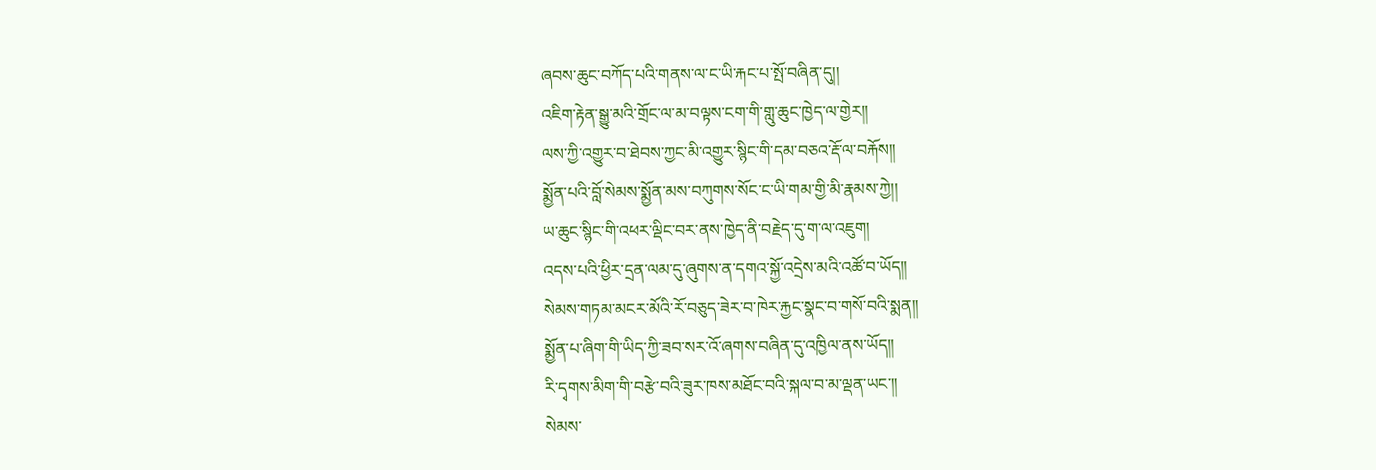ཞབས་ཆུང་བཀོད་པའི་གནས་ལ་ང་ཡི་རྐང་པ་སྤོ་བཞིན་དུ།།
འཇིག་རྟེན་སྒྱུ་མའི་གྲོང་ལ་མ་བལྟས་ངག་གི་གླུ་ཆུང་ཁྱེད་ལ་གྱེར།།
ལས་ཀྱི་འགྱུར་བ་ཐེབས་ཀྱང་མི་འགྱུར་སྙིང་གི་དམ་བཅའ་རྡོ་ལ་བརྐོས།།
སྨྱོན་པའི་བློ་སེམས་སྨྱོན་མས་བཀུགས་སོང་ང་ཡི་གམ་གྱི་མི་རྣམས་ཀྱེ།།
ཡ་ཆུང་སྙིང་གི་འཕར་ལྡིང་བར་ནས་ཁྱེད་ནི་བརྗེད་དུ་ག་ལ་འཇུག།
འདས་པའི་ཕྱིར་དྲན་ལམ་དུ་ཞུགས་ན་དགའ་སྐྱོ་འདྲེས་མའི་འཚོ་བ་ཡོད།།
སེམས་གཏམ་མངར་མོའི་རོ་བཅུད་ཟེར་བ་ཁེར་རྐྱང་སྣང་བ་གསོ་བའི་སྨན།།
སྨྱོན་པ་ཞིག་གི་ཡིད་ཀྱི་ཟབ་སར་འོ་ཞགས་བཞིན་དུ་འཁྱིལ་ནས་ཡོད།།
རི་དྭགས་མིག་གི་བརྩེ་བའི་ཟུར་ཁས་མཐོང་བའི་སྐལ་བ་མ་ལྡན་ཡང་།།
སེམས་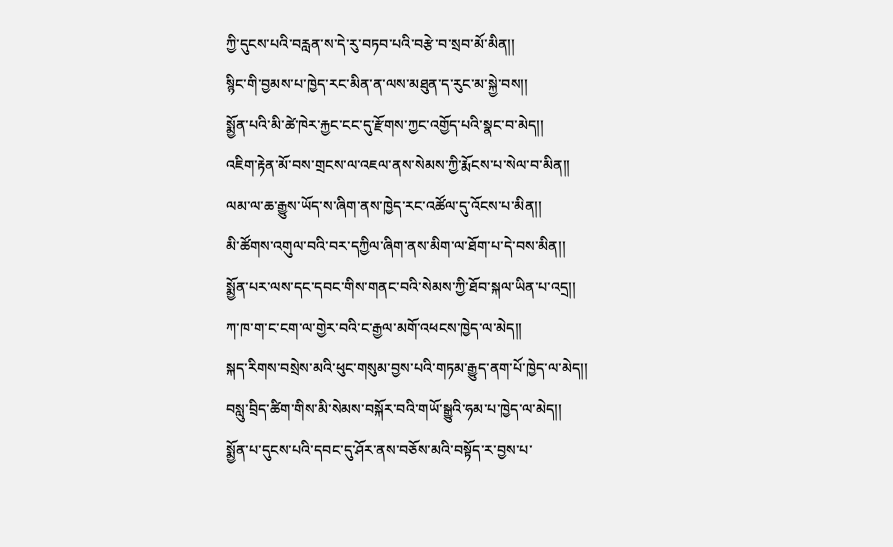ཀྱི་དུངས་པའི་བརླན་ས་དེ་རུ་བཏབ་པའི་བརྩེ་བ་སྲབ་མོ་མིན།།
སྙིང་གི་བྱམས་པ་ཁྱེད་རང་མིན་ན་ལས་མཐུན་ད་རུང་མ་སྐྱེ་བས།།
སྨྱོན་པའི་མི་ཚེ་ཁེར་རྐྱང་ངང་དུ་རྫོགས་ཀྱང་འགྱོད་པའི་སྣང་བ་མེད།།
འཇིག་རྟེན་མོ་བས་གྲངས་ལ་འཇལ་ནས་སེམས་ཀྱི་རྨོངས་པ་སེལ་བ་མིན།།
ལམ་ལ་ཆ་རྒྱུས་ཡོད་ས་ཞིག་ནས་ཁྱེད་རང་འཚོལ་དུ་འོངས་པ་མིན།།
མི་ཚོགས་འགུལ་བའི་བར་དཀྱིལ་ཞིག་ནས་མིག་ལ་ཐོག་པ་དེ་བས་མིན།།
སྨྱོན་པར་ལས་དང་དབང་གིས་གནང་བའི་སེམས་ཀྱི་ཐོབ་སྐལ་ཡིན་པ་འདྲ།།
ཀ་ཁ་ག་ང་ངག་ལ་གྱེར་བའི་ང་རྒྱལ་མགོ་འཕངས་ཁྱེད་ལ་མེད།།
སྐད་རིགས་བསྲེས་མའི་ཕུང་གསུམ་བྱས་པའི་གཏམ་རྒྱུད་ནག་པོ་ཁྱེད་ལ་མེད།།
བསླུ་བྲིད་ཚིག་གིས་མི་སེམས་བསྐོར་བའི་གཡོ་སྒྱུའི་ཧམ་པ་ཁྱེད་ལ་མེད།།
སྨྱོན་པ་དུངས་པའི་དབང་དུ་ཤོར་ནས་བཅོས་མའི་བསྟོད་ར་བྱས་པ་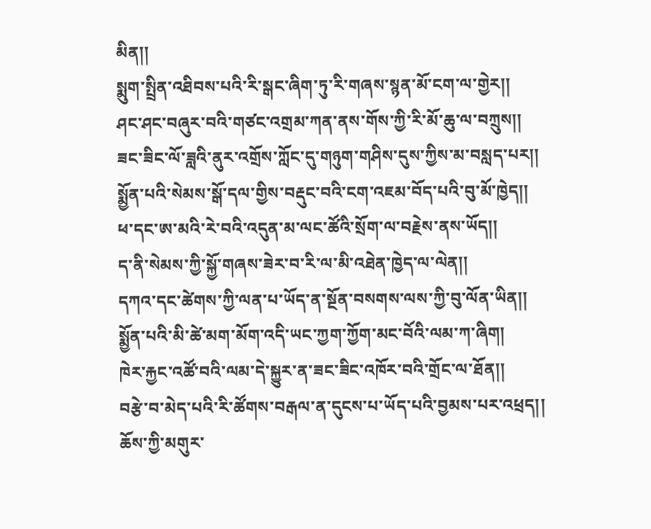མིན།།
སྨུག་སྤྲིན་འཐིབས་པའི་རི་སྒང་ཞིག་ཏུ་རི་གཞས་སྙན་མོ་ངག་ལ་གྱེར།།
ཤང་ཤང་བཞུར་བའི་གཙང་འགྲམ་ཀན་ནས་གོས་ཀྱི་རི་མོ་ཆུ་ལ་བཀྲུས།།
ཟང་ཟིང་ལོ་ཟླའི་ནུར་འགྲོས་ཀློང་དུ་གཉུག་གཤིས་དུས་ཀྱིས་མ་བསླད་པར།།
སྨྱོན་པའི་སེམས་སྒོ་དལ་གྱིས་བརྡུང་བའི་ངག་འཇམ་བོད་པའི་བུ་མོ་ཁྱེད།།
ཕ་དང་ཨ་མའི་རེ་བའི་འདུན་མ་ལང་ཚོའི་སྲོག་ལ་བརྗེས་ནས་ཡོད།།
ད་ནི་སེམས་ཀྱི་སྐྱོ་གཞས་ཟེར་བ་རི་ལ་མི་འཐེན་ཁྱེད་ལ་ལེན།།
དཀའ་དང་ཚེགས་ཀྱི་ལན་པ་ཡོད་ན་སྔོན་བསགས་ལས་ཀྱི་བུ་ལོན་ཡིན།།
སྨྱོན་པའི་མི་ཚེ་མག་མོག་འདི་ཡང་ཀྱག་ཀྱོག་མང་བོའི་ལམ་ཀ་ཞིག།
ཁེར་རྐྱང་འཚོ་བའི་ལམ་དེ་སྐྱུར་ན་ཟང་ཟིང་འཁོར་བའི་གྲོང་ལ་ཐོན།།
བརྩེ་བ་མེད་པའི་རི་ཚོགས་བརྒལ་ན་དུངས་པ་ཡོད་པའི་བྱམས་པར་འཕྲད།།
ཆོས་ཀྱི་མགུར་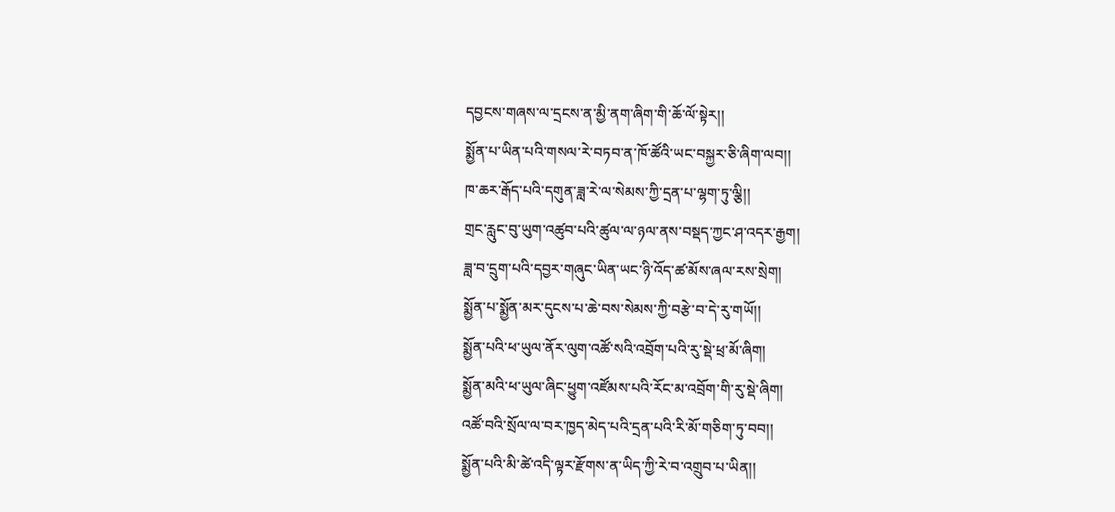དབྱངས་གཞས་ལ་དྲངས་ན་མྱི་ནག་ཞིག་གི་ཆོ་ལོ་སྟེར།།
སྨྱོན་པ་ཡིན་པའི་གསལ་རེ་བཏབ་ན་ཁོ་ཚོའི་ཡང་བསྐྱར་ཅི་ཞིག་ལབ།།
ཁ་ཆར་རྒོད་པའི་དགུན་ཟླ་རེ་ལ་སེམས་ཀྱི་དྲན་པ་ལྷག་ཏུ་ལྕི།།
གྲང་རླུང་བུ་ཡུག་འཚུབ་པའི་ཚུལ་ལ་ཉལ་ནས་བསྡད་ཀྱང་ཤ་འདར་རྒྱག།
ཟླ་བ་དྲུག་པའི་དབྱར་གཞུང་ཡིན་ཡང་ཉི་འོད་ཚ་མོས་ཞལ་རས་སྲེག།
སྨྱོན་པ་སྨྱོན་མར་དུངས་པ་ཆེ་བས་སེམས་ཀྱི་བརྩེ་བ་དེ་རུ་གཡོ།།
སྨྱོན་པའི་ཕ་ཡུལ་ནོར་ལུག་འཚོ་སའི་འབྲོག་པའི་རུ་སྡེ་ཕྲ་མོ་ཞིག།
སྨྱོན་མའི་ཕ་ཡུལ་ཞིང་ཕྱུག་འཛོམས་པའི་རོང་མ་འབྲོག་གི་རུ་སྡེ་ཞིག།
འཚོ་བའི་སྲོལ་ལ་བར་ཁྱད་མེད་པའི་དྲན་པའི་རི་མོ་གཅིག་ཏུ་བབ།།
སྨྱོན་པའི་མི་ཚེ་འདི་ལྟར་རྫོགས་ན་ཡིད་ཀྱི་རེ་བ་འགྲུབ་པ་ཡིན།།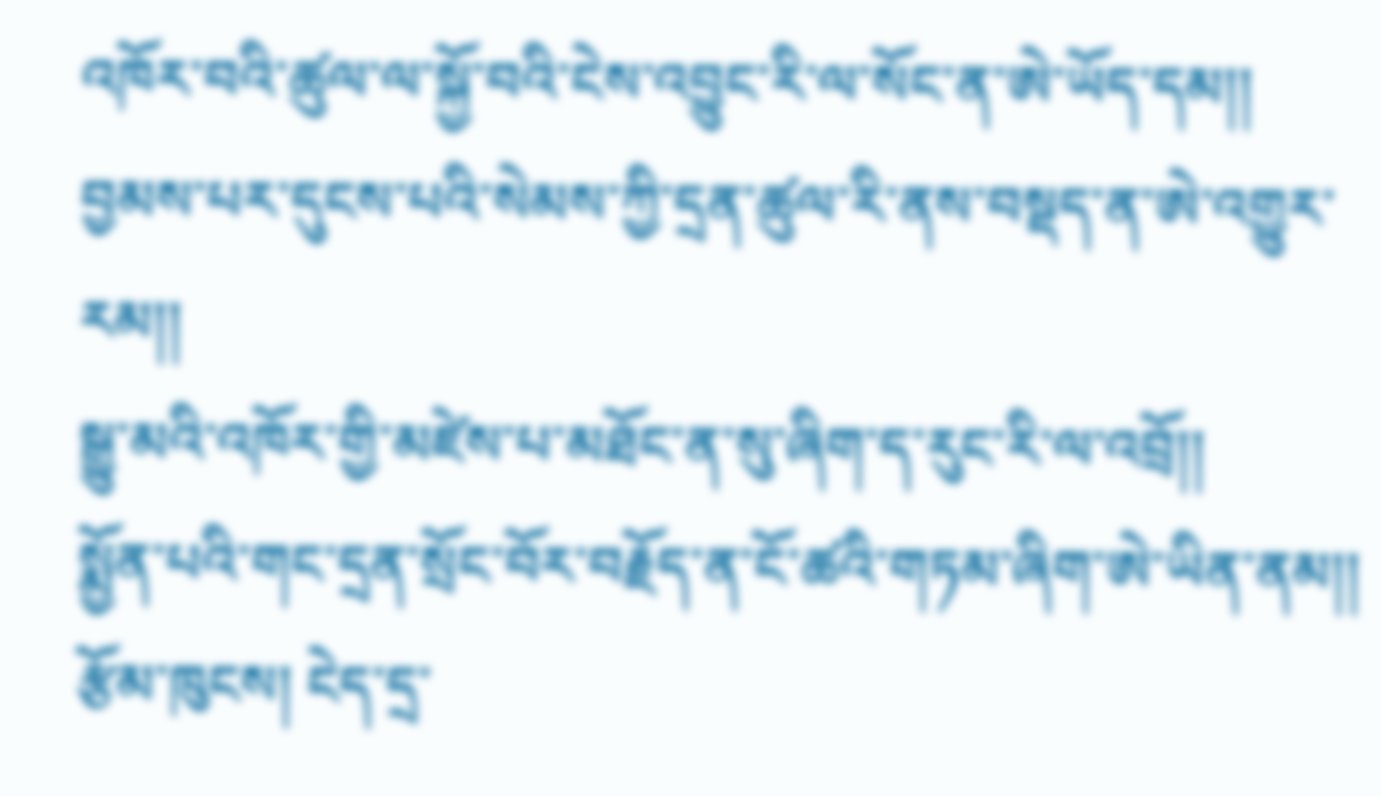འཁོར་བའི་ཚུལ་ལ་སྐྱོ་བའི་ངེས་འབྱུང་རི་ལ་སོང་ན་ཨེ་ཡོད་དམ།།
བྱམས་པར་དུངས་པའི་སེམས་ཀྱི་དྲན་ཚུལ་རི་ནས་བསྡད་ན་ཨེ་འགྱུར་རམ།།
སྒྱུ་མའི་འཁོར་གྱི་མཛེས་པ་མཐོང་ན་སུ་ཞིག་ད་རུང་རི་ལ་འབྲོ།།
སྨྱོན་པའི་གང་དྲན་སྲོང་བོར་བརྗོད་ན་ངོ་ཚའི་གཏམ་ཞིག་ཨེ་ཡིན་ནམ།།
རྩོམ་ཁུངས། ངེད་དྲ་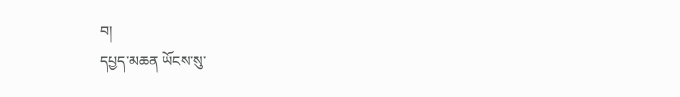བ།
དཔྱད་མཆན ཡོངས་སུ་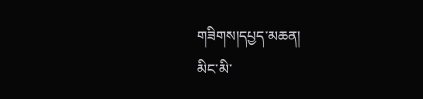གཟིགས།དཔྱད་མཆན།
མིང་མི་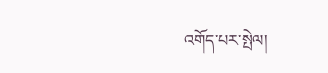འགོད་པར་སྤེལ།